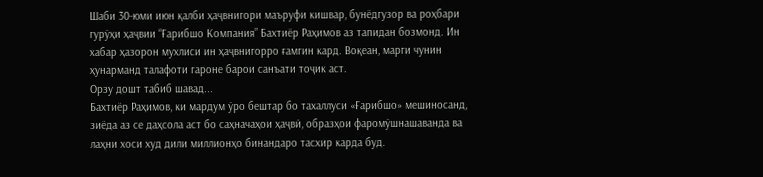Шаби 30-юми июн қалби ҳаҷвнигори маъруфи кишвар, бунёдгузор ва роҳбари гурӯҳи ҳаҷвии “Ғарибшо Компания” Бахтиёр Раҳимов аз тапидан бозмонд. Ин хабар ҳазорон мухлиси ин ҳаҷвнигорро ғамгин кард. Воқеан, марги чунин ҳунарманд талафоти гароне барои санъати тоҷик аст.
Орзу дошт табиб шавад...
Бахтиёр Раҳимов, ки мардум ӯро бештар бо тахаллуси «Ғарибшо» мешиносанд, зиёда аз се даҳсола аст бо саҳначаҳои ҳаҷвӣ, образҳои фаромӯшнашаванда ва лаҳни хоси худ дили миллионҳо бинандаро тасхир карда буд.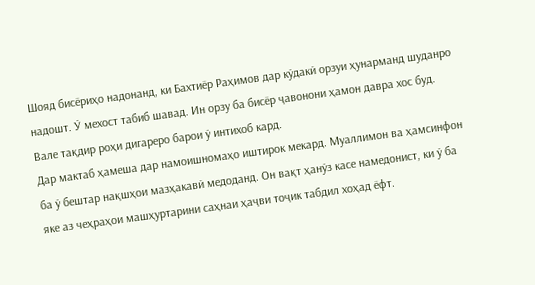Шояд бисёриҳо надонанд, ки Бахтиёр Раҳимов дар кӯдакӣ орзуи ҳунарманд шуданро надошт. Ӯ мехост табиб шавад. Ин орзу ба бисёр ҷавонони ҳамон давра хос буд. Вале тақдир роҳи дигареро барои ӯ интихоб кард.
Дар мактаб ҳамеша дар намоишномаҳо иштирок мекард. Муаллимон ва ҳамсинфон ба ӯ бештар нақшҳои мазҳакавӣ медоданд. Он вақт ҳанӯз касе намедонист, ки ӯ ба яке аз чеҳраҳои машҳуртарини саҳнаи ҳаҷви тоҷик табдил хоҳад ёфт.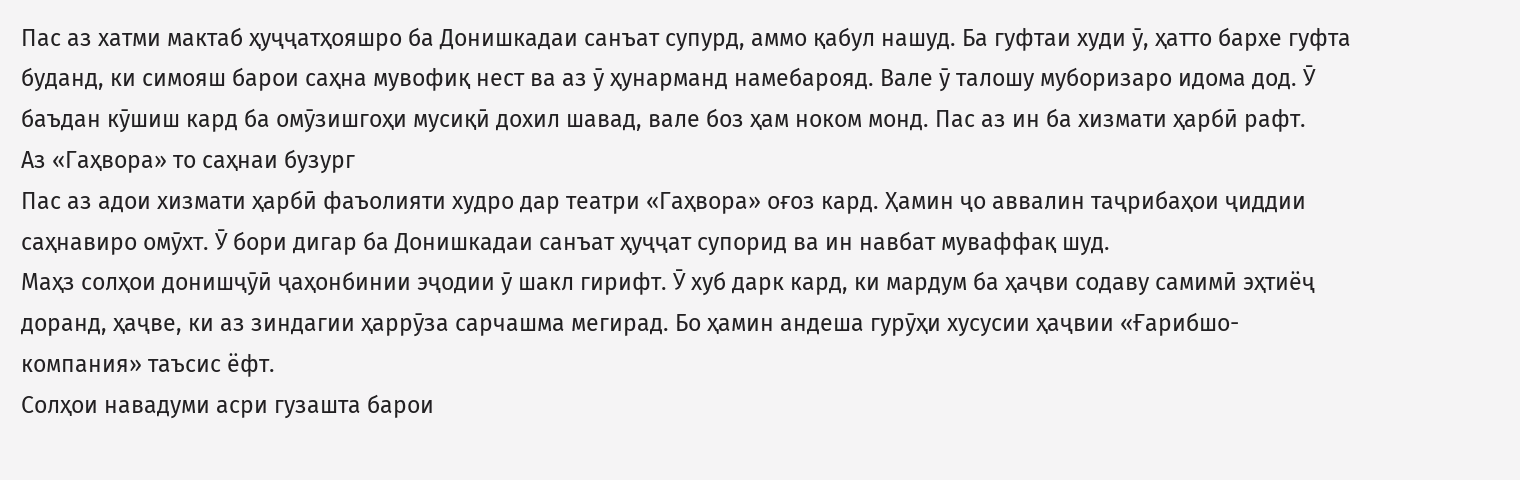Пас аз хатми мактаб ҳуҷҷатҳояшро ба Донишкадаи санъат супурд, аммо қабул нашуд. Ба гуфтаи худи ӯ, ҳатто бархе гуфта буданд, ки симояш барои саҳна мувофиқ нест ва аз ӯ ҳунарманд намебарояд. Вале ӯ талошу муборизаро идома дод. Ӯ баъдан кӯшиш кард ба омӯзишгоҳи мусиқӣ дохил шавад, вале боз ҳам ноком монд. Пас аз ин ба хизмати ҳарбӣ рафт.
Аз «Гаҳвора» то саҳнаи бузург
Пас аз адои хизмати ҳарбӣ фаъолияти худро дар театри «Гаҳвора» оғоз кард. Ҳамин ҷо аввалин таҷрибаҳои ҷиддии саҳнавиро омӯхт. Ӯ бори дигар ба Донишкадаи санъат ҳуҷҷат супорид ва ин навбат муваффақ шуд.
Маҳз солҳои донишҷӯӣ ҷаҳонбинии эҷодии ӯ шакл гирифт. Ӯ хуб дарк кард, ки мардум ба ҳаҷви содаву самимӣ эҳтиёҷ доранд, ҳаҷве, ки аз зиндагии ҳаррӯза сарчашма мегирад. Бо ҳамин андеша гурӯҳи хусусии ҳаҷвии «Ғарибшо-компания» таъсис ёфт.
Солҳои навадуми асри гузашта барои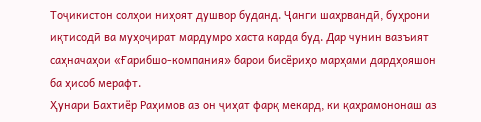Тоҷикистон солҳои ниҳоят душвор буданд. Ҷанги шаҳрвандӣ, буҳрони иқтисодӣ ва муҳоҷират мардумро хаста карда буд. Дар чунин вазъият саҳначаҳои «Ғарибшо-компания» барои бисёриҳо марҳами дардҳояшон ба ҳисоб мерафт.
Ҳунари Бахтиёр Раҳимов аз он ҷиҳат фарқ мекард, ки қаҳрамононаш аз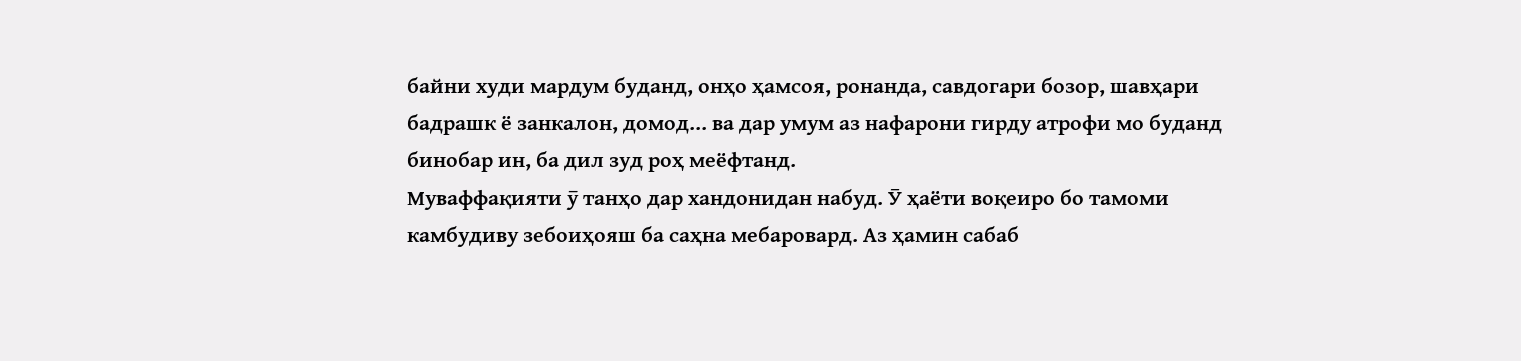байни худи мардум буданд, онҳо ҳамсоя, ронанда, савдогари бозор, шавҳари бадрашк ё занкалон, домод... ва дар умум аз нафарони гирду атрофи мо буданд бинобар ин, ба дил зуд роҳ меёфтанд.
Муваффақияти ӯ танҳо дар хандонидан набуд. Ӯ ҳаёти воқеиро бо тамоми камбудиву зебоиҳояш ба саҳна мебаровард. Аз ҳамин сабаб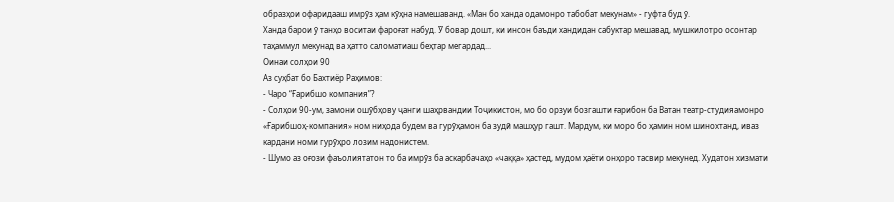образҳои офаридааш имрӯз ҳам кӯҳна намешаванд. «Ман бо ханда одамонро табобат мекунам» - гуфта буд ӯ.
Ханда барои ӯ танҳо воситаи фароғат набуд. Ӯ бовар дошт, ки инсон баъди хандидан сабуктар мешавад, мушкилотро осонтар таҳаммул мекунад ва ҳатто саломатиаш беҳтар мегардад...
Оинаи солҳои 90
Аз суҳбат бо Бахтиёр Раҳимов:
- Чаро “Ғарибшо компания”?
- Солҳои 90-ум, замони ошӯбҳову ҷанги шаҳрвандии Тоҷикистон, мо бо орзуи бозгашти ғарибон ба Ватан театр-студияамонро «Ғарибшоҳ-компания» ном ниҳода будем ва гурӯҳамон ба зудӣ машҳур гашт. Мардум, ки моро бо ҳамин ном шинохтанд, иваз кардани номи гурӯҳро лозим надонистем.
- Шумо аз оғози фаъолиятатон то ба имрӯз ба аскарбачаҳо «чаққа» ҳастед, мудом ҳаёти онҳоро тасвир мекунед. Худатон хизмати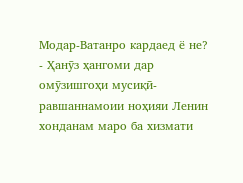Модар-Ватанро кардаед ё не?
- Ҳанӯз ҳангоми дар омӯзишгоҳи мусиқӣ-равшаннамоии ноҳияи Ленин хонданам маро ба хизмати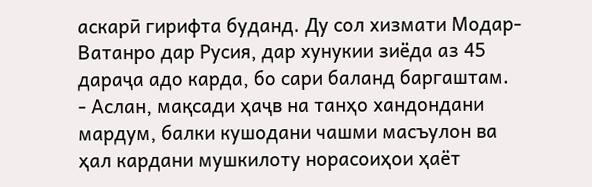аскарӣ гирифта буданд. Ду сол хизмати Модар-Ватанро дар Русия, дар хунукии зиёда аз 45 дараҷа адо карда, бо сари баланд баргаштам.
- Аслан, мақсади ҳаҷв на танҳо хандондани мардум, балки кушодани чашми масъулон ва ҳал кардани мушкилоту норасоиҳои ҳаёт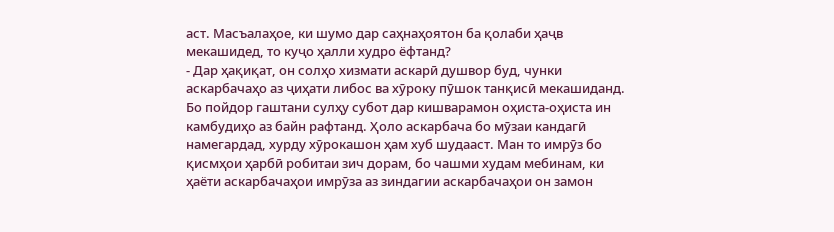аст. Масъалаҳое, ки шумо дар саҳнаҳоятон ба қолаби ҳаҷв мекашидед, то куҷо ҳалли худро ёфтанд?
- Дар ҳақиқат, он солҳо хизмати аскарӣ душвор буд, чунки аскарбачаҳо аз ҷиҳати либос ва хӯроку пӯшок танқисӣ мекашиданд. Бо пойдор гаштани сулҳу субот дар кишварамон оҳиста-оҳиста ин камбудиҳо аз байн рафтанд. Ҳоло аскарбача бо мӯзаи кандагӣ намегардад, хурду хӯрокашон ҳам хуб шудааст. Ман то имрӯз бо қисмҳои ҳарбӣ робитаи зич дорам, бо чашми худам мебинам, ки ҳаёти аскарбачаҳои имрӯза аз зиндагии аскарбачаҳои он замон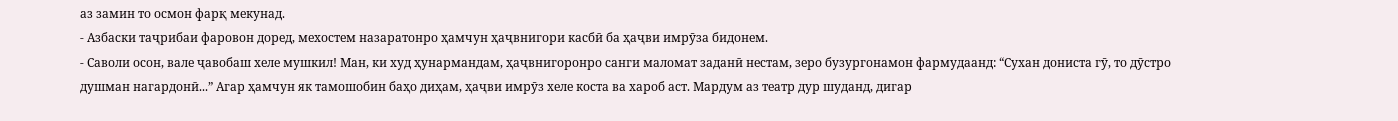аз замин то осмон фарқ мекунад.
- Азбаски таҷрибаи фаровон доред, мехостем назаратонро ҳамчун ҳаҷвнигори касбӣ ба ҳаҷви имрӯза бидонем.
- Саволи осон, вале ҷавобаш хеле мушкил! Ман, ки худ ҳунармандам, ҳаҷвнигоронро санги маломат заданӣ нестам, зеро бузургонамон фармудаанд: “Сухан дониста гӯ, то дӯстро душман нагардонӣ...” Агар ҳамчун як тамошобин баҳо диҳам, ҳаҷви имрӯз хеле коста ва хароб аст. Мардум аз театр дур шуданд, дигар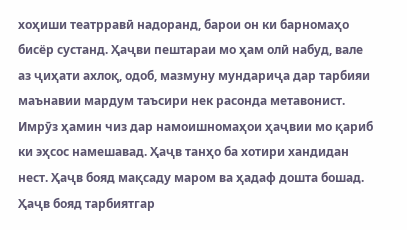хоҳиши театрравӣ надоранд, барои он ки барномаҳо бисёр сустанд. Ҳаҷви пештараи мо ҳам олӣ набуд, вале аз ҷиҳати ахлоқ, одоб, мазмуну мундариҷа дар тарбияи маънавии мардум таъсири нек расонда метавонист. Имрӯз ҳамин чиз дар намоишномаҳои ҳаҷвии мо қариб ки эҳсос намешавад. Ҳаҷв танҳо ба хотири хандидан нест. Ҳаҷв бояд мақсаду маром ва ҳадаф дошта бошад. Ҳаҷв бояд тарбиятгар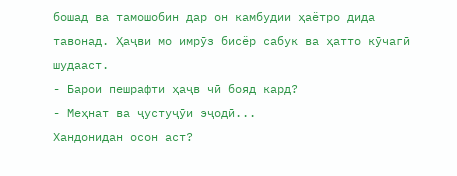бошад ва тамошобин дар он камбудии ҳаётро дида тавонад. Ҳаҷви мо имрӯз бисёр сабук ва ҳатто кӯчагӣ шудааст.
- Барои пешрафти ҳаҷв чӣ бояд кард?
- Меҳнат ва ҷустуҷӯи эҷодӣ...
Хандонидан осон аст?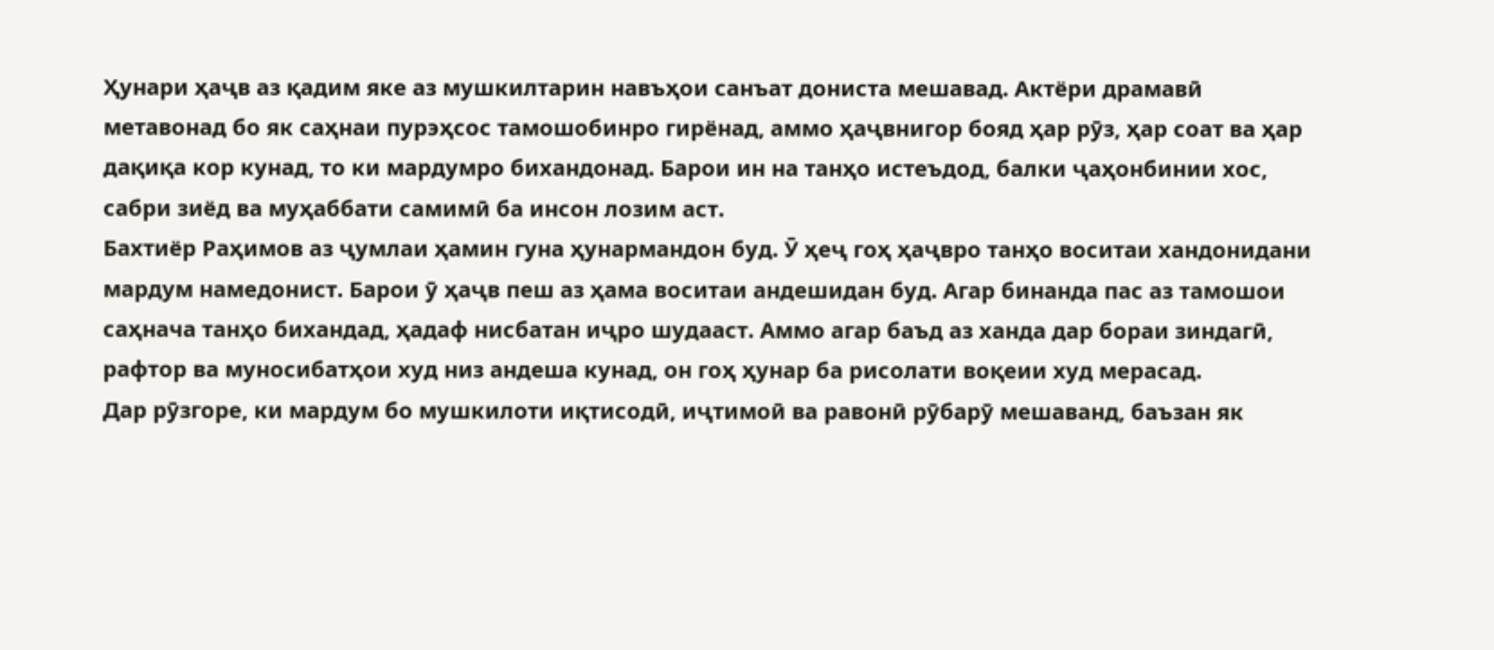Ҳунари ҳаҷв аз қадим яке аз мушкилтарин навъҳои санъат дониста мешавад. Актёри драмавӣ метавонад бо як саҳнаи пурэҳсос тамошобинро гирёнад, аммо ҳаҷвнигор бояд ҳар рӯз, ҳар соат ва ҳар дақиқа кор кунад, то ки мардумро бихандонад. Барои ин на танҳо истеъдод, балки ҷаҳонбинии хос, сабри зиёд ва муҳаббати самимӣ ба инсон лозим аст.
Бахтиёр Раҳимов аз ҷумлаи ҳамин гуна ҳунармандон буд. Ӯ ҳеҷ гоҳ ҳаҷвро танҳо воситаи хандонидани мардум намедонист. Барои ӯ ҳаҷв пеш аз ҳама воситаи андешидан буд. Агар бинанда пас аз тамошои саҳнача танҳо бихандад, ҳадаф нисбатан иҷро шудааст. Аммо агар баъд аз ханда дар бораи зиндагӣ, рафтор ва муносибатҳои худ низ андеша кунад, он гоҳ ҳунар ба рисолати воқеии худ мерасад.
Дар рӯзгоре, ки мардум бо мушкилоти иқтисодӣ, иҷтимоӣ ва равонӣ рӯбарӯ мешаванд, баъзан як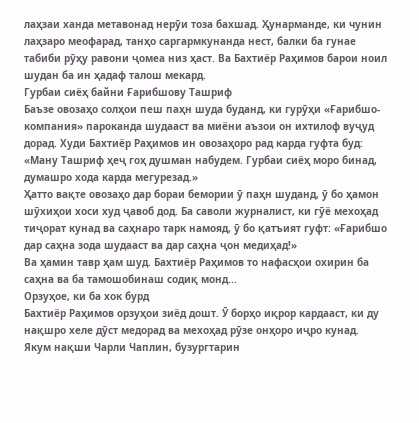лаҳзаи ханда метавонад нерӯи тоза бахшад. Ҳунарманде, ки чунин лаҳзаро меофарад, танҳо саргармкунанда нест, балки ба гунае табиби рӯҳу равони ҷомеа низ ҳаст. Ва Бахтиёр Раҳимов барои ноил шудан ба ин ҳадаф талош мекард.
Гурбаи сиёҳ байни Ғарибшову Ташриф
Баъзе овозаҳо солҳои пеш паҳн шуда буданд, ки гурӯҳи «Ғарибшо-компания» пароканда шудааст ва миёни аъзои он ихтилоф вуҷуд дорад. Худи Бахтиёр Раҳимов ин овозаҳоро рад карда гуфта буд:
«Ману Ташриф ҳеҷ гоҳ душман набудем. Гурбаи сиёҳ моро бинад, думашро хода карда мегурезад.»
Ҳатто вақте овозаҳо дар бораи бемории ӯ паҳн шуданд, ӯ бо ҳамон шӯхиҳои хоси худ ҷавоб дод. Ба саволи журналист, ки гӯё мехоҳад тиҷорат кунад ва саҳнаро тарк намояд, ӯ бо қатъият гуфт: «Ғарибшо дар саҳна зода шудааст ва дар саҳна ҷон медиҳад!»
Ва ҳамин тавр ҳам шуд. Бахтиёр Раҳимов то нафасҳои охирин ба саҳна ва ба тамошобинаш содиқ монд...
Орзуҳое, ки ба хок бурд
Бахтиёр Раҳимов орзуҳои зиёд дошт. Ӯ борҳо иқрор кардааст, ки ду нақшро хеле дӯст медорад ва мехоҳад рӯзе онҳоро иҷро кунад.
Якум нақши Чарли Чаплин, бузургтарин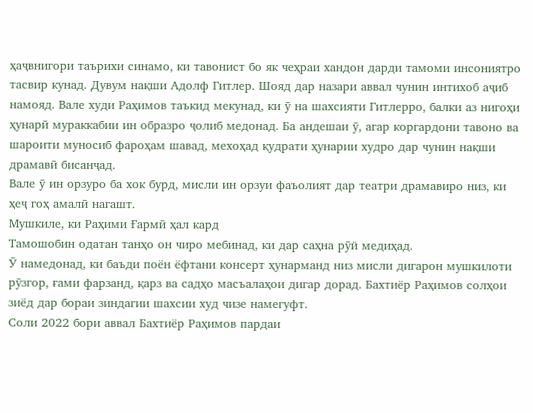ҳаҷвнигори таърихи синамо, ки тавонист бо як чеҳраи хандон дарди тамоми инсониятро тасвир кунад. Дувум нақши Адолф Гитлер. Шояд дар назари аввал чунин интихоб аҷиб намояд. Вале худи Раҳимов таъкид мекунад, ки ӯ на шахсияти Гитлерро, балки аз нигоҳи ҳунарӣ мураккабии ин образро ҷолиб медонад. Ба андешаи ӯ, агар коргардони тавоно ва шароити муносиб фароҳам шавад, мехоҳад қудрати ҳунарии худро дар чунин нақши драмавӣ бисанҷад.
Вале ӯ ин орзуро ба хок бурд, мисли ин орзуи фаъолият дар театри драмавиро низ, ки ҳеҷ гоҳ амалӣ нагашт.
Мушкиле, ки Раҳими Ғармӣ ҳал кард
Тамошобин одатан танҳо он чиро мебинад, ки дар саҳна рӯй медиҳад.
Ӯ намедонад, ки баъди поён ёфтани консерт ҳунарманд низ мисли дигарон мушкилоти рӯзгор, ғами фарзанд, қарз ва садҳо масъалаҳои дигар дорад. Бахтиёр Раҳимов солҳои зиёд дар бораи зиндагии шахсии худ чизе намегуфт.
Соли 2022 бори аввал Бахтиёр Раҳимов пардаи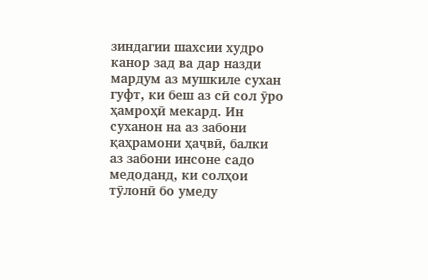зиндагии шахсии худро канор зад ва дар назди мардум аз мушкиле сухан гуфт, ки беш аз сӣ сол ӯро ҳамроҳӣ мекард. Ин суханон на аз забони қаҳрамони ҳаҷвӣ, балки аз забони инсоне садо медоданд, ки солҳои тӯлонӣ бо умеду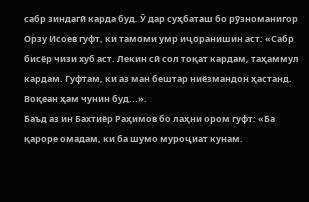сабр зиндагӣ карда буд. Ӯ дар суҳбаташ бо рӯзноманигор Орзу Исоев гуфт, ки тамоми умр иҷоранишин аст: «Сабр бисёр чизи хуб аст. Лекин сӣ сол тоқат кардам, таҳаммул кардам. Гуфтам, ки аз ман бештар ниёзмандон ҳастанд. Воқеан ҳам чунин буд...».
Баъд аз ин Бахтиёр Раҳимов бо лаҳни ором гуфт: «Ба қароре омадам, ки ба шумо муроҷиат кунам.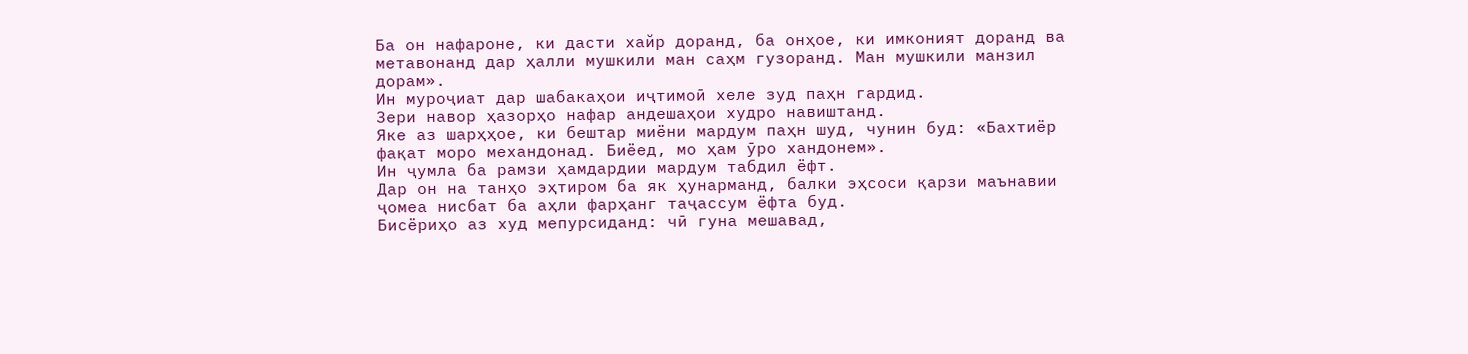Ба он нафароне, ки дасти хайр доранд, ба онҳое, ки имконият доранд ва метавонанд дар ҳалли мушкили ман саҳм гузоранд. Ман мушкили манзил дорам».
Ин муроҷиат дар шабакаҳои иҷтимоӣ хеле зуд паҳн гардид.
Зери навор ҳазорҳо нафар андешаҳои худро навиштанд.
Яке аз шарҳҳое, ки бештар миёни мардум паҳн шуд, чунин буд: «Бахтиёр фақат моро механдонад. Биёед, мо ҳам ӯро хандонем».
Ин ҷумла ба рамзи ҳамдардии мардум табдил ёфт.
Дар он на танҳо эҳтиром ба як ҳунарманд, балки эҳсоси қарзи маънавии ҷомеа нисбат ба аҳли фарҳанг таҷассум ёфта буд.
Бисёриҳо аз худ мепурсиданд: чӣ гуна мешавад,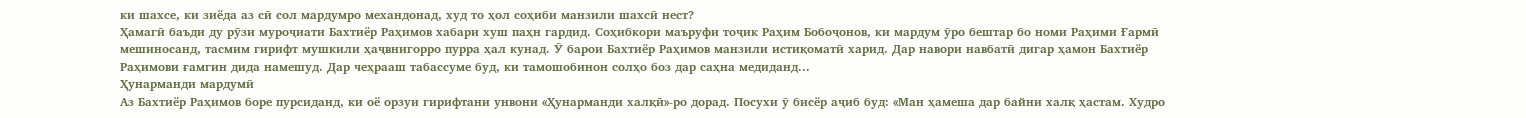ки шахсе, ки зиёда аз сӣ сол мардумро механдонад, худ то ҳол соҳиби манзили шахсӣ нест?
Ҳамагӣ баъди ду рӯзи муроҷиати Бахтиёр Раҳимов хабари хуш паҳн гардид. Соҳибкори маъруфи тоҷик Раҳим Бобоҷонов, ки мардум ӯро бештар бо номи Раҳими Ғармӣ мешиносанд, тасмим гирифт мушкили ҳаҷвнигорро пурра ҳал кунад. Ӯ барои Бахтиёр Раҳимов манзили истиқоматӣ харид. Дар навори навбатӣ дигар ҳамон Бахтиёр Раҳимови ғамгин дида намешуд. Дар чеҳрааш табассуме буд, ки тамошобинон солҳо боз дар саҳна медиданд...
Ҳунарманди мардумӣ
Аз Бахтиёр Раҳимов боре пурсиданд, ки оё орзуи гирифтани унвони «Ҳунарманди халқӣ»-ро дорад. Посухи ӯ бисёр аҷиб буд: «Ман ҳамеша дар байни халқ ҳастам. Худро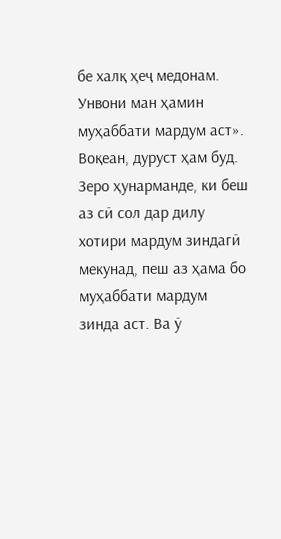бе халқ ҳеҷ медонам. Унвони ман ҳамин муҳаббати мардум аст». Воқеан, дуруст ҳам буд. Зеро ҳунарманде, ки беш аз сӣ сол дар дилу хотири мардум зиндагӣ мекунад, пеш аз ҳама бо муҳаббати мардум зинда аст. Ва ӯ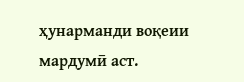ҳунарманди воқеии мардумӣ аст.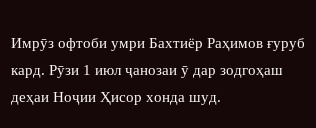Имрӯз офтоби умри Бахтиёр Раҳимов ғуруб кард. Рӯзи 1 июл ҷанозаи ӯ дар зодгоҳаш деҳаи Ноҷии Ҳисор хонда шуд.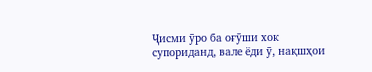Ҷисми ӯро ба оғӯши хок супориданд, вале ёди ӯ, нақшҳои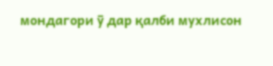мондагори ӯ дар қалби мухлисон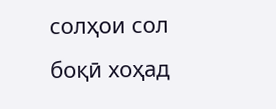солҳои сол боқӣ хоҳад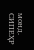монд.
СИПЕҲР